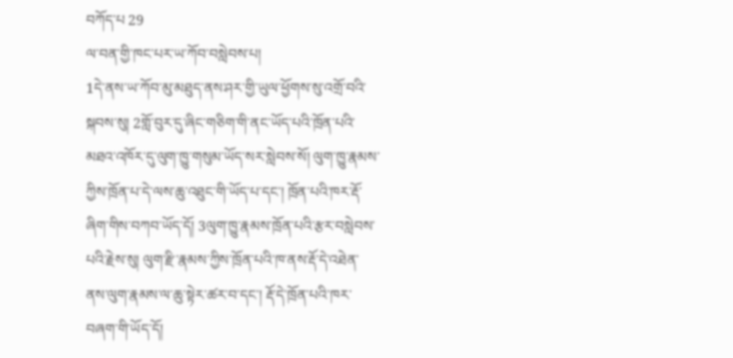བཀོད་པ 29
ལ་བན་གྱི་ཁང་པར་ཡ་ཀོབ་བསླེབས་པ།
1དེ་ནས་ཡ་ཀོབ་མུ་མཐུད་ནས་ཤར་གྱི་ཡུལ་ཕྱོགས་སུ་འགྲོ་བའི་སྐབས་སུ། 2གློ་བུར་དུ་ཞིང་གཅིག་གི་ནང་ཡོད་པའི་ཁྲོན་པའི་མཐའ་འཁོར་དུ་ལུག་ཁྱུ་གསུམ་ཡོད་སར་སླེབས་སོ། ལུག་ཁྱུ་རྣམས་ཀྱིས་ཁྲོན་པ་དེ་ལས་ཆུ་འཐུང་གི་ཡོད་པ་དང་། ཁྲོན་པའི་ཁར་རྡོ་ཞིག་གིས་བཀབ་ཡོད་དོ། 3ལུག་ཁྱུ་རྣམས་ཁྲོན་པའི་རྩར་བསླེབས་པའི་རྗེས་སུ། ལུག་རྫི་རྣམས་ཀྱིས་ཁྲོན་པའི་ཁ་ནས་རྡོ་དེ་འཐེན་ནས་ལུག་རྣམས་ལ་ཆུ་སྟེར་ཚར་བ་དང་། རྡོ་དེ་ཁྲོན་པའི་ཁར་བཞག་གི་ཡོད་དོ།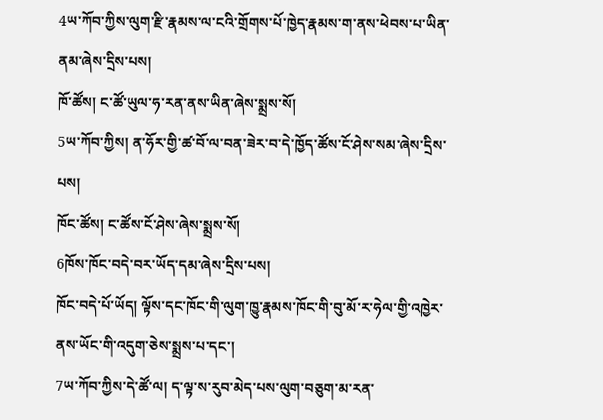4ཡ་ཀོབ་ཀྱིས་ལུག་རྫི་རྣམས་ལ་ངའི་གྲོགས་པོ་ཁྱེད་རྣམས་ག་ནས་ཕེབས་པ་ཡིན་ནམ་ཞེས་དྲིས་པས།
ཁོ་ཚོས། ང་ཚོ་ཡུལ་ཧ་རན་ནས་ཡིན་ཞེས་སྨྲས་སོ།
5ཡ་ཀོབ་ཀྱིས། ན་ཧོར་གྱི་ཚ་བོ་ལ་བན་ཟེར་བ་དེ་ཁྱོད་ཚོས་ངོ་ཤེས་སམ་ཞེས་དྲིས་པས།
ཁོང་ཚོས། ང་ཚོས་ངོ་ཤེས་ཞེས་སྨྲས་སོ།
6ཁོས་ཁོང་བདེ་བར་ཡོད་དམ་ཞེས་དྲིས་པས།
ཁོང་བདེ་པོ་ཡོད། ལྟོས་དང་ཁོང་གི་ལུག་ཁྱུ་རྣམས་ཁོང་གི་བུ་མོ་ར་ཧེལ་གྱི་འཁྱེར་ནས་ཡོང་གི་འདུག་ཅེས་སྨྲས་པ་དང་།
7ཡ་ཀོབ་ཀྱིས་དེ་ཚོ་ལ། ད་ལྟ་ས་རུབ་མེད་པས་ལུག་བཅུག་མ་རན་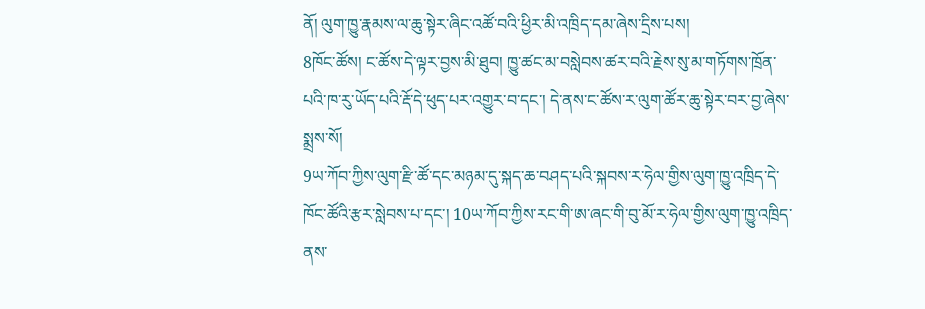ནོ། ལུག་ཁྱུ་རྣམས་ལ་ཆུ་སྟེར་ཞིང་འཚོ་བའི་ཕྱིར་མི་འཁྲིད་དམ་ཞེས་དྲིས་པས།
8ཁོང་ཚོས། ང་ཚོས་དེ་ལྟར་བྱས་མི་ཐུབ། ཁྱུ་ཚང་མ་བསླེབས་ཚར་བའི་རྗེས་སུ་མ་གཏོགས་ཁྲོན་པའི་ཁ་རུ་ཡོད་པའི་རྡོ་དེ་ཕུད་པར་འགྱུར་བ་དང་། དེ་ནས་ང་ཚོས་ར་ལུག་ཚོར་ཆུ་སྟེར་བར་བྱ་ཞེས་སྨྲས་སོ།
9ཡ་ཀོབ་ཀྱིས་ལུག་རྫི་ཚོ་དང་མཉམ་དུ་སྐད་ཆ་བཤད་པའི་སྐབས་ར་ཧེལ་གྱིས་ལུག་ཁྱུ་འཁྲིད་དེ་ཁོང་ཚོའི་རྩར་སླེབས་པ་དང་། 10ཡ་ཀོབ་ཀྱིས་རང་གི་ཨ་ཞང་གི་བུ་མོ་ར་ཧེལ་གྱིས་ལུག་ཁྱུ་འཁྲིད་ནས་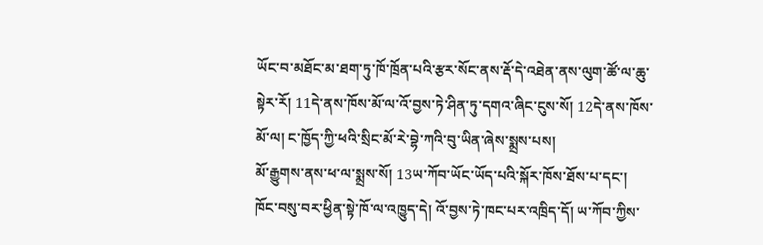ཡོང་བ་མཐོང་མ་ཐག་ཏུ་ཁོ་ཁྲོན་པའི་རྩར་སོང་ནས་རྡོ་དེ་འཐེན་ནས་ལུག་ཚོ་ལ་ཆུ་སྟེར་རོ། 11དེ་ནས་ཁོས་མོ་ལ་འོ་བྱས་ཏེ་ཤིན་ཏུ་དགའ་ཞིང་ངུས་སོ། 12དེ་ནས་ཁོས་མོ་ལ། ང་ཁྱོད་ཀྱི་ཕའི་སྲིང་མོ་རེ་བྷེ་ཀའི་བུ་ཡིན་ཞེས་སྨྲས་པས།
མོ་རྒྱུགས་ནས་ཕ་ལ་སྨྲས་སོ། 13ཡ་ཀོབ་ཡོང་ཡོད་པའི་སྐོར་ཁོས་ཐོས་པ་དང་། ཁོང་བསུ་བར་ཕྱིན་སྟེ་ཁོ་ལ་འཁྱུད་དེ། འོ་བྱས་ཏེ་ཁང་པར་འཁྲིད་དོ། ཡ་ཀོབ་ཀྱིས་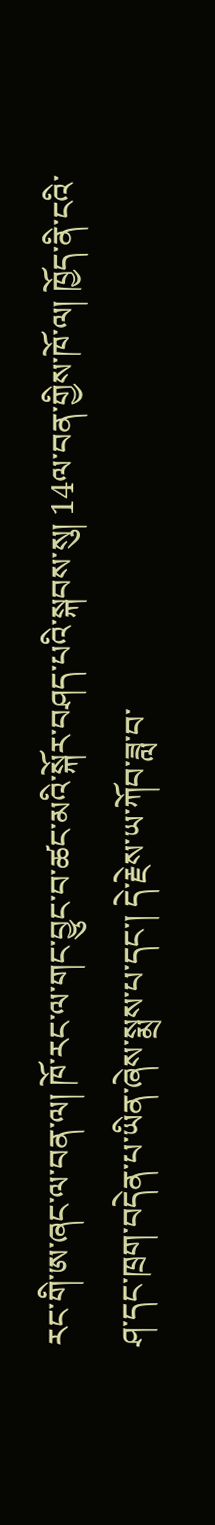རང་གི་ཨ་ཞང་ལ་བན་ལ། ཁོ་རང་ལ་གང་བྱུང་བ་ཚང་མའི་སྐོར་བཤད་པའི་སྐབས་སུ། 14ལ་བན་གྱིས་ཁོ་ལ། ཁྱོད་ནི་ངའི་ཤ་དང་ཁྲག་བདེན་པ་ཡིན་ཞེས་སྨྲས་པ་དང་། དེ་རྗེས་ཡ་ཀོབ་ཟླ་བ་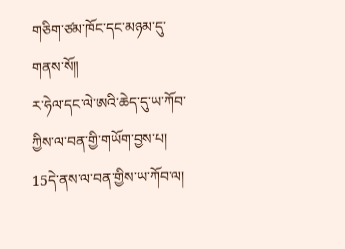གཅིག་ཙམ་ཁོང་དང་མཉམ་དུ་གནས་སོ༎
ར་ཧེལ་དང་ལེ་ཨའི་ཆེད་དུ་ཡ་ཀོབ་ཀྱིས་ལ་བན་གྱི་གཡོག་བྱས་པ།
15དེ་ནས་ལ་བན་གྱིས་ཡ་ཀོབ་ལ།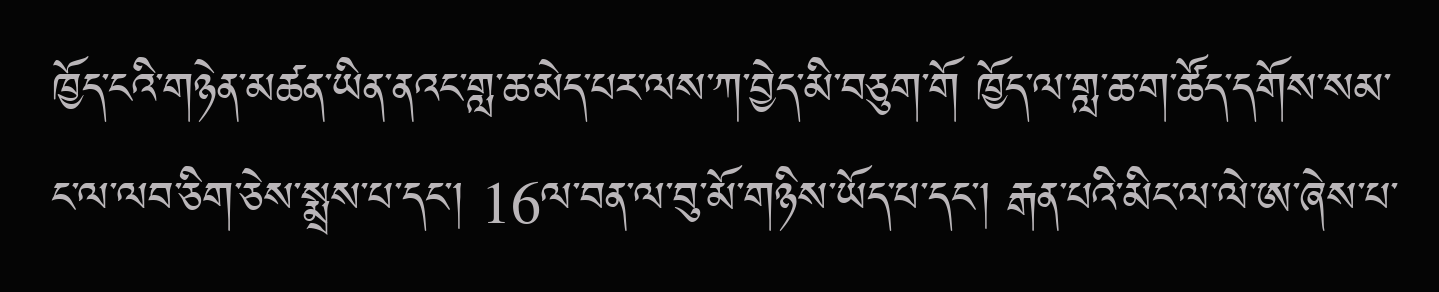ཁྱོད་ངའི་གཉེན་མཚན་ཡིན་ནའང་གླ་ཆ་མེད་པར་ལས་ཀ་བྱེད་མི་བཅུག་གོ ཁྱོད་ལ་གླ་ཆ་ག་ཚོད་དགོས་སམ་ང་ལ་ལབ་ཅིག་ཅེས་སྨྲས་པ་དང་། 16ལ་བན་ལ་བུ་མོ་གཉིས་ཡོད་པ་དང་། རྒན་པའི་མིང་ལ་ལེ་ཨ་ཞེས་པ་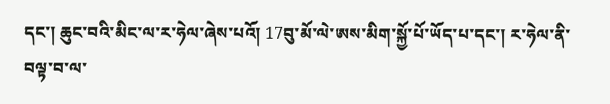དང་། ཆུང་བའི་མིང་ལ་ར་ཧེལ་ཞེས་པའོ། 17བུ་མོ་ལེ་ཨས་མིག་སྐྱོ་པོ་ཡོད་པ་དང་། ར་ཧེལ་ནི་བལྟ་བ་ལ་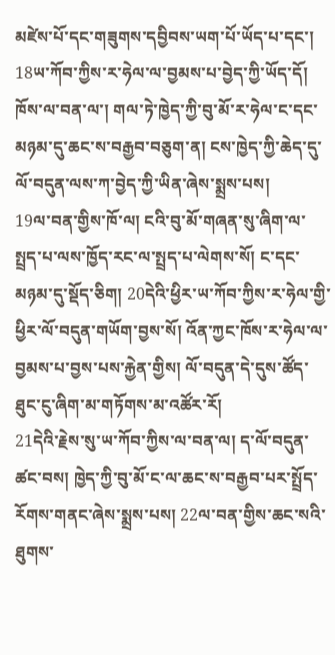མཛེས་པོ་དང་གཟུགས་དབྱིབས་ཡག་པོ་ཡོད་པ་དང་།
18ཡ་ཀོབ་ཀྱིས་ར་ཧེལ་ལ་བྱམས་པ་བྱེད་ཀྱི་ཡོད་དོ། ཁོས་ལ་བན་ལ་། གལ་ཏེ་ཁྱེད་ཀྱི་བུ་མོ་ར་ཧེལ་ང་དང་མཉམ་དུ་ཆང་ས་བརྒྱབ་བཅུག་ན། ངས་ཁྱེད་ཀྱི་ཆེད་དུ་ལོ་བདུན་ལས་ཀ་བྱེད་ཀྱི་ཡིན་ཞེས་སྨྲས་པས།
19ལ་བན་གྱིས་ཁོ་ལ། ངའི་བུ་མོ་གཞན་སུ་ཞིག་ལ་སྤྲད་པ་ལས་ཁྱོད་རང་ལ་སྤྲད་པ་ལེགས་སོ། ང་དང་མཉམ་དུ་སྡོད་ཅིག། 20དེའི་ཕྱིར་ཡ་ཀོབ་ཀྱིས་ར་ཧེལ་གྱི་ཕྱིར་ལོ་བདུན་གཡོག་བྱས་སོ། འོན་ཀྱང་ཁོས་ར་ཧེལ་ལ་བྱམས་པ་བྱས་པས་རྐྱེན་གྱིས། ལོ་བདུན་དེ་དུས་ཚོད་ཐུང་ངུ་ཞིག་མ་གཏོགས་མ་འཚོར་རོ།
21དེའི་རྗེས་སུ་ཡ་ཀོབ་ཀྱིས་ལ་བན་ལ། ད་ལོ་བདུན་ཚང་བས། ཁྱེད་ཀྱི་བུ་མོ་ང་ལ་ཆང་ས་བརྒྱབ་པར་སྤྲོད་རོགས་གནང་ཞེས་སྨྲས་པས། 22ལ་བན་གྱིས་ཆང་སའི་ཐུགས་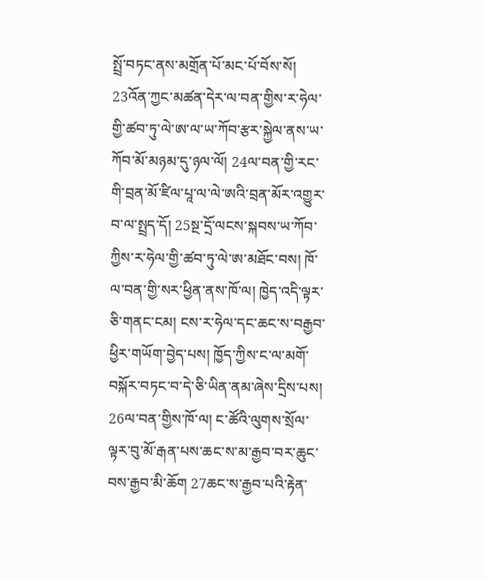སྤྲོ་བཏང་ནས་མགྲོན་པོ་མང་པོ་བོས་སོ། 23འོན་ཀྱང་མཚན་དེར་ལ་བན་གྱིས་ར་ཧེལ་གྱི་ཚབ་ཏུ་ལེ་ཨ་ལ་ཡ་ཀོབ་རྩར་སྐྱེལ་ནས་ཡ་ཀོབ་མོ་མཉམ་དུ་ཉལ་ལོ། 24ལ་བན་གྱི་རང་གི་བྲན་མོ་ཛིལ་པཱ་ལ་ལེ་ཨའི་བྲན་མོར་འགྱུར་བ་ལ་སྤྲད་དོ། 25སྔ་དྲོ་ལངས་སྐབས་ཡ་ཀོབ་ཀྱིས་ར་ཧེལ་གྱི་ཚབ་ཏུ་ལེ་ཨ་མཐོང་བས། ཁོ་ལ་བན་གྱི་སར་ཕྱིན་ནས་ཁོ་ལ། ཁྱེད་འདི་ལྟར་ཅི་གནང་ངམ། ངས་ར་ཧེལ་དང་ཆང་ས་བརྒྱབ་ཕྱིར་གཡོག་བྱེད་པས། ཁྱོད་ཀྱིས་ང་ལ་མགོ་བསྐོར་བཏང་བ་དེ་ཅི་ཡིན་ནམ་ཞེས་དྲིས་པས།
26ལ་བན་གྱིས་ཁོ་ལ། ང་ཚོའི་ལུགས་སྲོལ་ལྟར་བུ་མོ་རྒན་པས་ཆང་ས་མ་རྒྱབ་བར་ཆུང་བས་རྒྱབ་མི་ཆོག 27ཆང་ས་རྒྱབ་པའི་རྟེན་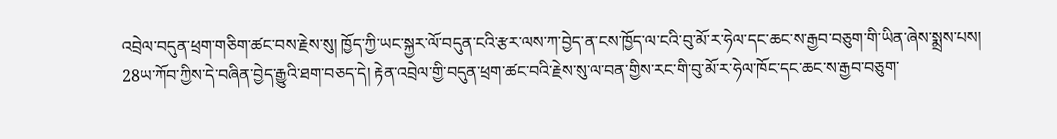འབྲེལ་བདུན་ཕྲག་གཅིག་ཚང་བས་རྗེས་སུ། ཁྱོད་ཀྱི་ཡང་སྐྱར་ལོ་བདུན་ངའི་རྩར་ལས་ཀ་བྱེད་ན་ངས་ཁྱོད་ལ་ངའི་བུ་མོ་ར་ཧེལ་དང་ཆང་ས་རྒྱབ་བཅུག་གི་ཡིན་ཞེས་སྨྲས་པས།
28ཡ་ཀོབ་ཀྱིས་དེ་བཞིན་བྱེད་རྒྱུའི་ཐག་བཅད་དེ། རྟེན་འབྲེལ་གྱི་བདུན་ཕྲག་ཚང་བའི་རྗེས་སུ་ལ་བན་གྱིས་རང་གི་བུ་མོ་ར་ཧེལ་ཁོང་དང་ཆང་ས་རྒྱབ་བཅུག་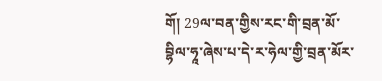གོ། 29ལ་བན་གྱིས་རང་གི་བྲན་མོ་བྷིལ་ཧཱ་ཞེས་པ་དེ་ར་ཧེལ་གྱི་བྲན་མོར་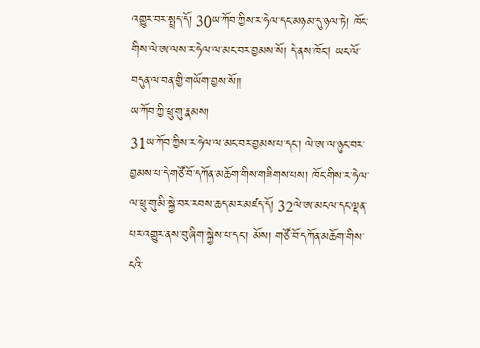འགྱུར་བར་སྤྲད་དོ། 30ཡ་ཀོབ་ཀྱིས་ར་ཧེལ་དང་མཉམ་དུ་ཉལ་ཏེ། ཁོང་གིས་ལེ་ཨ་ལས་ར་ཧེལ་ལ་མང་བར་བྱམས་སོ། དེ་ནས་ཁོང། ཡང་ལོ་བདུན་ལ་བན་གྱི་གཡོག་བྱས་སོ༎
ཡ་ཀོབ་ཀྱི་ཕྲུ་གུ་རྣམས།
31ཡ་ཀོབ་ཀྱིས་ར་ཧེལ་ལ་མང་བར་བྱམས་པ་དང་། ལེ་ཨ་ལ་ཉུང་བར་བྱམས་པ་དེ་གཙོ་བོ་དཀོན་མཆོག་གིས་གཟིགས་པས། ཁོང་གིས་ར་ཧེལ་ལ་ཕྲུ་གུ་མི་སྐྱེ་བར་རབས་ཆད་མར་མཛད་དོ། 32ལེ་ཨ་མངལ་དང་ལྡན་པར་འགྱུར་ནས་བུ་ཞིག་སྐྱེས་པ་དང་། མོས། གཙོ་བོ་དཀོན་མཆོག་གིས་ངའི་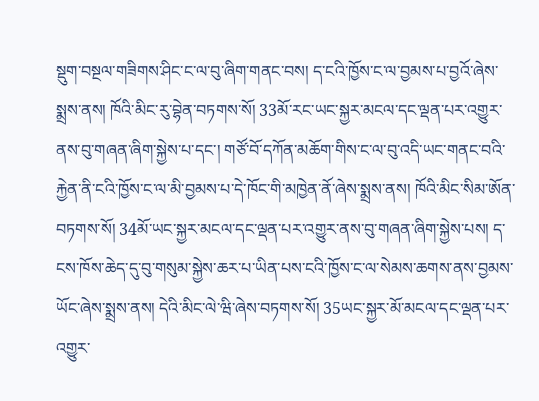སྡུག་བསྔལ་གཟིགས་ཤིང་ང་ལ་བུ་ཞིག་གནང་བས། ད་ངའི་ཁྱོས་ང་ལ་བྱམས་པ་བྱའོ་ཞེས་སྨྲས་ནས། ཁོའི་མིང་རུ་བྷེན་བཏགས་སོ། 33མོ་རང་ཡང་སྐྱར་མངལ་དང་ལྡན་པར་འགྱུར་ནས་བུ་གཞན་ཞིག་སྐྱེས་པ་དང་། གཙོ་བོ་དཀོན་མཆོག་གིས་ང་ལ་བུ་འདི་ཡང་གནང་བའི་རྐྱེན་ནི་ངའི་ཁྱོས་ང་ལ་མི་བྱམས་པ་དེ་ཁོང་གི་མཁྱེན་ནོ་ཞེས་སྨྲས་ནས། ཁོའི་མིང་སིམ་ཨོན་བཏགས་སོ། 34མོ་ཡང་སྐྱར་མངལ་དང་ལྡན་པར་འགྱུར་ནས་བུ་གཞན་ཞིག་སྐྱེས་པས། ད་ངས་ཁོས་ཆེད་དུ་བུ་གསུམ་སྐྱེས་ཆར་པ་ཡིན་པས་ངའི་ཁྱོས་ང་ལ་སེམས་ཆགས་ནས་བྱམས་ཡོང་ཞེས་སྨྲས་ནས། དེའི་མིང་ལེ་ཝི་ཞེས་བཏགས་སོ། 35ཡང་སྐྱར་མོ་མངལ་དང་ལྡན་པར་འགྱུར་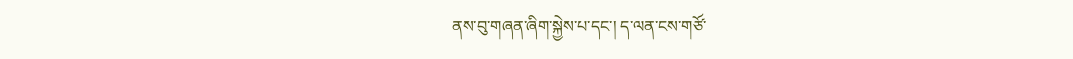ནས་བུ་གཞན་ཞིག་སྐྱེས་པ་དང་། ད་ལན་ངས་གཙོ་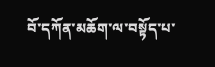བོ་དཀོན་མཆོག་ལ་བསྟོད་པ་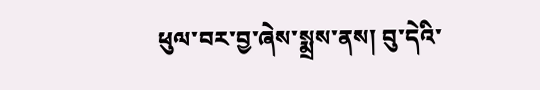ཕུལ་བར་བྱ་ཞེས་སྨྲས་ནས། བུ་དེའི་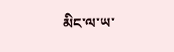མིང་ལ་ཡ་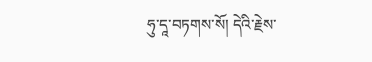ཧུ་དཱ་བཏགས་སོ། དེའི་རྗེས་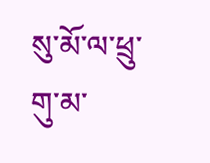སུ་མོ་ལ་ཕྲུ་གུ་མ་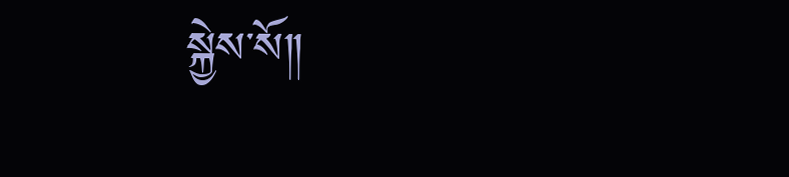སྐྱེས་སོ༎